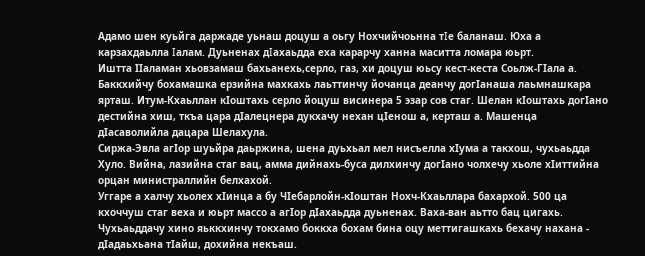Адамо шен куьйга даржаде уьнаш доцуш а оьгу Нохчийчоьнна тΙе баланаш. Юха а карзахдаьлла Ιалам. Дуьненах дΙахаьдда еха карарчу ханна маситта ломара юьрт.
Иштта IIаламан хьовзамаш бахьанехь,серло, газ, хи доцуш юьсу кест-кеста Соьлж-ГIала а.
Баккхийчу бохамашка ерзийна махкахь лаьттинчу йочанца деанчу догIанаша лаьмнашкара ярташ. Итум-Кхаьллан кIоштахь серло йоцуш висинера 5 эзар сов стаг. Шелан кIоштахь догIано дестийна хиш, ткъа цара дIалецнера дукхачу нехан цIенош а, керташ а. Машенца дIасаволийла дацара Шелахула.
Сиржа-Эвла агIор шуьйра даьржина, шена дуьхьал мел нисъелла хIума а такхош, чухьаьдда Хуло. Вийна, лазийна стаг вац, амма дийнахь-буса дилхинчу догIано чолхечу хьоле хIиттийна орцан министраллийн белхахой.
Уггаре а халчу хьолех хIинца а бу ЧIебарлойн-кIоштан Нохч-Кхаьллара бахархой. 500 ца кхоччуш стаг веха и юьрт массо а агIор дIахаьдда дуьненах. Ваха-ван аьтто бац цигахь. Чухьаьддачу хино яьккхинчу токхамо боккха бохам бина оцу меттигашкахь бехачу нахана - дIадаьхьана тIайш, дохийна некъаш.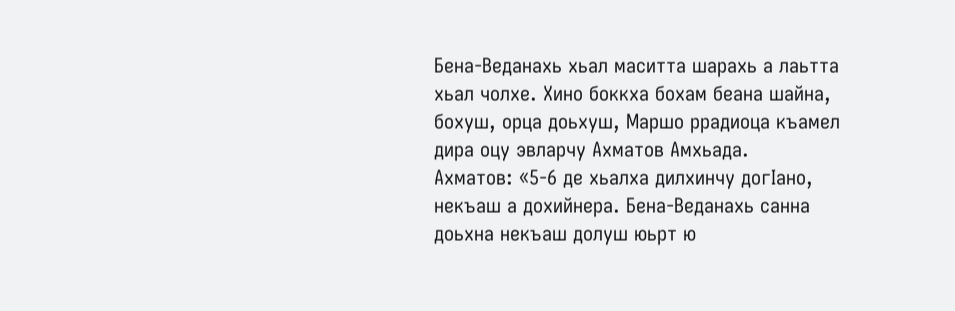Бена-Веданахь хьал маситта шарахь а лаьтта хьал чолхе. Хино боккха бохам беана шайна, бохуш, орца доьхуш, Маршо ррадиоца къамел дира оцу эвларчу Ахматов Амхьада.
Ахматов: «5-6 де хьалха дилхинчу догIано, некъаш а дохийнера. Бена-Веданахь санна доьхна некъаш долуш юьрт ю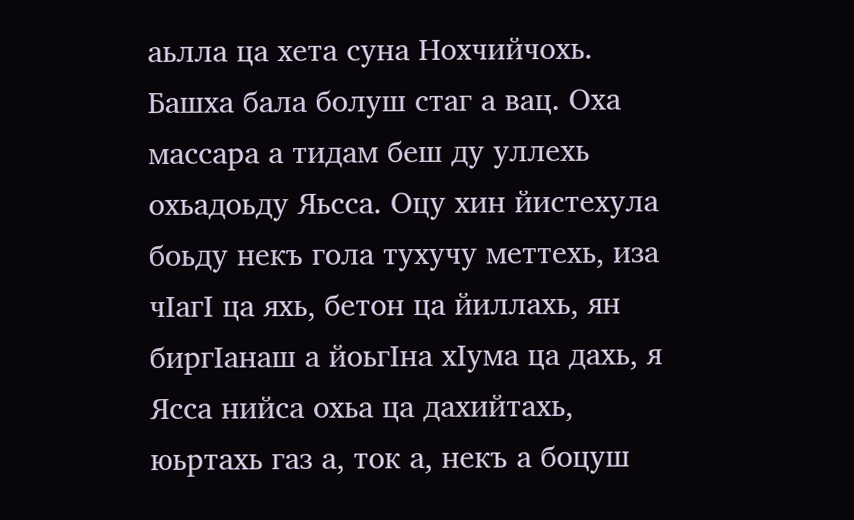аьлла ца хета суна Нохчийчохь. Башха бала болуш стаг а вац. Оха массара а тидам беш ду уллехь охьадоьду Яьсса. Оцу хин йистехула боьду некъ гола тухучу меттехь, иза чIагI ца яхь, бетон ца йиллахь, ян биргIанаш а йоьгIна хIума ца дахь, я Ясса нийса охьа ца дахийтахь, юьртахь газ а, ток а, некъ а боцуш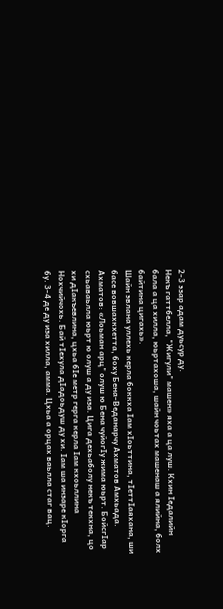2-3 эзар адам дуьсур ду.
Некъ гаттбелла, "Жигули" машен» яха а ца луш. Кхин Iедалийн бала а ца хилла, юьртахоша, шайн чоьтах машенаш а ялийна, болх байтина цигахь».
Шайн эвлана уллехь керла боккха Iам хIоьттина, тIеттIаяхана, ши басе вовшахкхетта, боху Бена-Веданарчу Ахматов Амхьада.
Ахматов: «Лоьман арц" олуш ю Бена чуйогIу жима юьрт. БойсгIар схьаваьлла юьрт ю олуш а ду иза. Цига дехьаболу некъ текхна, цо хи дIакъевлина, цхьа бIе метр герга керла Iам кхоьллина Нохчийчохь. Бай тIехула дIадоьдуш ду хи. Iам ша инзаре кIорга бу. 3-4 де ду иза хилла, амма. Цхьа а орцах ваьлла стаг вац.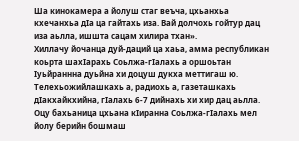Ша кинокамера а йолуш стаг веъча, цхьанхьа кхечанхьа дIа ца гайтахь иза. Вай долчохь гойтур дац иза аьлла, ишшта сацам хилира тхан».
Хиллачу йочанца дуй-даций ца хаьа, амма республикан коьрта шахIарахь Соьлжа-гIалахь а оршоьтан Iуьйраннна дуьйна хи доцуш дукха меттигаш ю. Телехьожийлашкахь а, радиохь а, газеташкахь дIакхайкхийна, гIалахь 6-7 дийнахь хи хир дац аьлла. Оцу бахьаница цхьана кIиранна Соьлжа-гIалахь мел йолу берийн бошмаш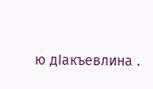ю дIакъевлина .